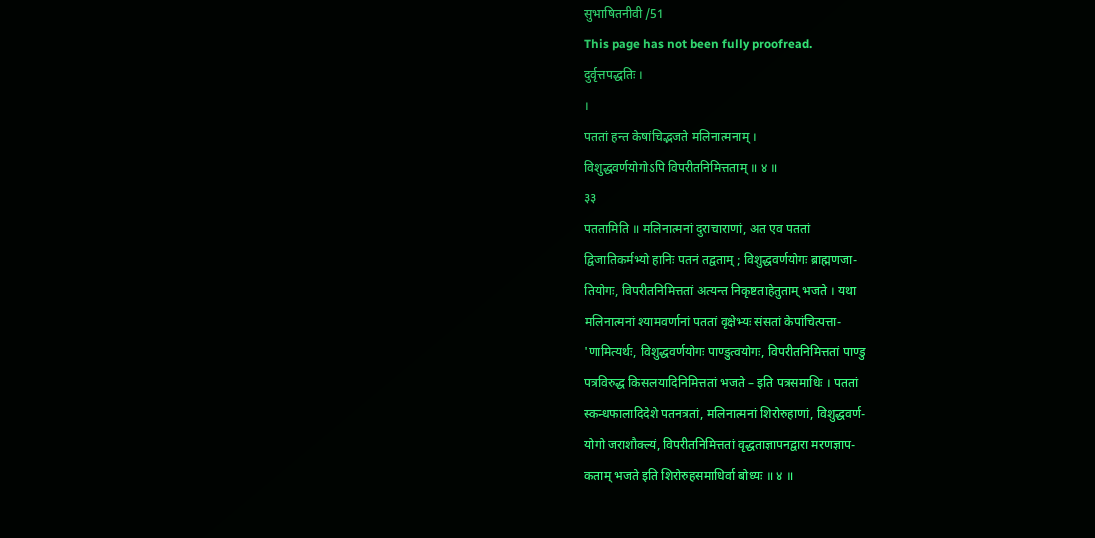सुभाषितनीवी /51
This page has not been fully proofread.
दुर्वृत्तपद्धतिः ।
।
पततां हन्त केषांचिद्भजते मलिनात्मनाम् ।
विशुद्धवर्णयोगोऽपि विपरीतनिमित्तताम् ॥ ४ ॥
३३
पततामिति ॥ मलिनात्मनां दुराचाराणां, अत एव पततां
द्विजातिकर्मभ्यो हानिः पतनं तद्वताम् ; विशुद्धवर्णयोगः ब्राह्मणजा-
तियोगः, विपरीतनिमित्ततां अत्यन्त निकृष्टताहेतुताम् भजते । यथा
मलिनात्मनां श्यामवर्णानां पततां वृक्षेभ्यः संसतां केपांचित्पत्ता-
'णामित्यर्थः, विशुद्धवर्णयोगः पाण्डुत्वयोगः, विपरीतनिमित्ततां पाण्डु
पत्रविरुद्ध किसलयादिनिमित्ततां भजते – इति पत्रसमाधिः । पततां
स्कन्धफालादिदेशे पतनत्रतां, मलिनात्मनां शिरोरुहाणां, विशुद्धवर्ण-
योगो जराशौक्ल्यं, विपरीतनिमित्ततां वृद्धताज्ञापनद्वारा मरणज्ञाप-
कताम् भजते इति शिरोरुहसमाधिर्वा बोध्यः ॥ ४ ॥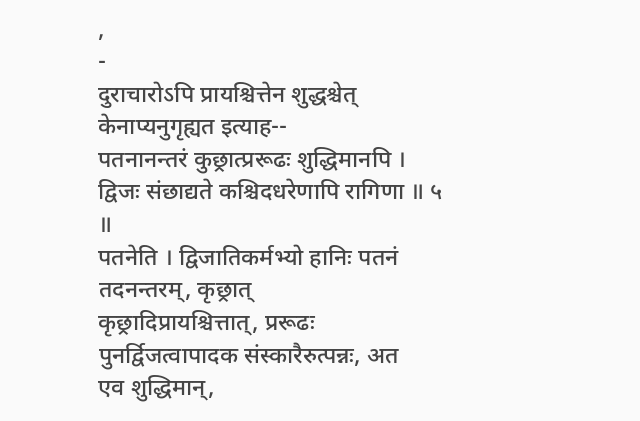,
-
दुराचारोऽपि प्रायश्चित्तेन शुद्धश्चेत् केनाप्यनुगृह्यत इत्याह--
पतनानन्तरं कुछ्रात्प्ररूढः शुद्धिमानपि ।
द्विजः संछाद्यते कश्चिदधरेणापि रागिणा ॥ ५ ॥
पतनेति । द्विजातिकर्मभ्यो हानिः पतनं तदनन्तरम्, कृछ्रात्
कृछ्रादिप्रायश्चित्तात्, प्ररूढः पुनर्द्विजत्वापादक संस्कारैरुत्पन्नः, अत
एव शुद्धिमान्,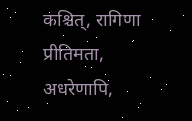कश्चित्, रागिणा प्रीतिमता, अधरेणापि,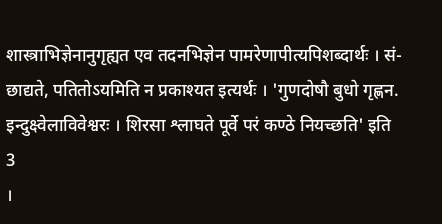शास्त्राभिज्ञेनानुगृह्यत एव तदनभिज्ञेन पामरेणापीत्यपिशब्दार्थः । सं-
छाद्यते, पतितोऽयमिति न प्रकाश्यत इत्यर्थः । 'गुणदोषौ बुधो गृह्णन.
इन्दुक्ष्वेलाविवेश्वरः । शिरसा श्लाघते पूर्वे परं कण्ठे नियच्छति' इति
3
।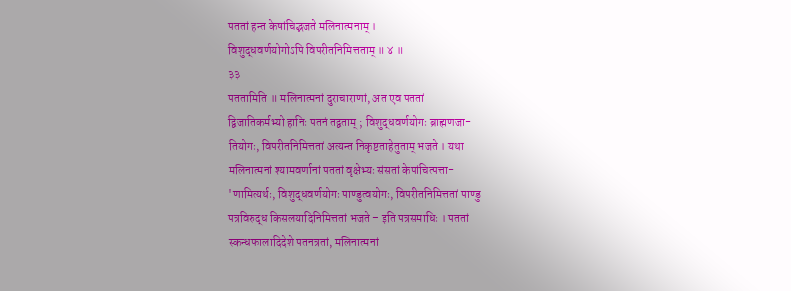पततां हन्त केषांचिद्भजते मलिनात्मनाम् ।
विशुद्धवर्णयोगोऽपि विपरीतनिमित्तताम् ॥ ४ ॥
३३
पततामिति ॥ मलिनात्मनां दुराचाराणां, अत एव पततां
द्विजातिकर्मभ्यो हानिः पतनं तद्वताम् ; विशुद्धवर्णयोगः ब्राह्मणजा-
तियोगः, विपरीतनिमित्ततां अत्यन्त निकृष्टताहेतुताम् भजते । यथा
मलिनात्मनां श्यामवर्णानां पततां वृक्षेभ्यः संसतां केपांचित्पत्ता-
'णामित्यर्थः, विशुद्धवर्णयोगः पाण्डुत्वयोगः, विपरीतनिमित्ततां पाण्डु
पत्रविरुद्ध किसलयादिनिमित्ततां भजते – इति पत्रसमाधिः । पततां
स्कन्धफालादिदेशे पतनत्रतां, मलिनात्मनां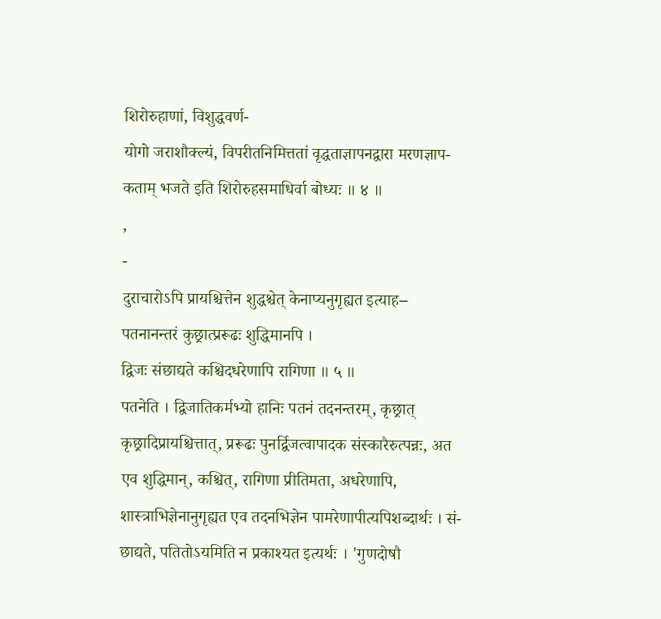शिरोरुहाणां, विशुद्धवर्ण-
योगो जराशौक्ल्यं, विपरीतनिमित्ततां वृद्धताज्ञापनद्वारा मरणज्ञाप-
कताम् भजते इति शिरोरुहसमाधिर्वा बोध्यः ॥ ४ ॥
,
-
दुराचारोऽपि प्रायश्चित्तेन शुद्धश्चेत् केनाप्यनुगृह्यत इत्याह--
पतनानन्तरं कुछ्रात्प्ररूढः शुद्धिमानपि ।
द्विजः संछाद्यते कश्चिदधरेणापि रागिणा ॥ ५ ॥
पतनेति । द्विजातिकर्मभ्यो हानिः पतनं तदनन्तरम्, कृछ्रात्
कृछ्रादिप्रायश्चित्तात्, प्ररूढः पुनर्द्विजत्वापादक संस्कारैरुत्पन्नः, अत
एव शुद्धिमान्, कश्चित्, रागिणा प्रीतिमता, अधरेणापि,
शास्त्राभिज्ञेनानुगृह्यत एव तदनभिज्ञेन पामरेणापीत्यपिशब्दार्थः । सं-
छाद्यते, पतितोऽयमिति न प्रकाश्यत इत्यर्थः । 'गुणदोषौ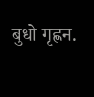बुधो गृह्णन.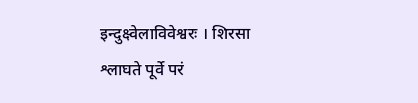इन्दुक्ष्वेलाविवेश्वरः । शिरसा श्लाघते पूर्वे परं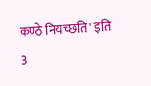कण्ठे नियच्छति' इति
3